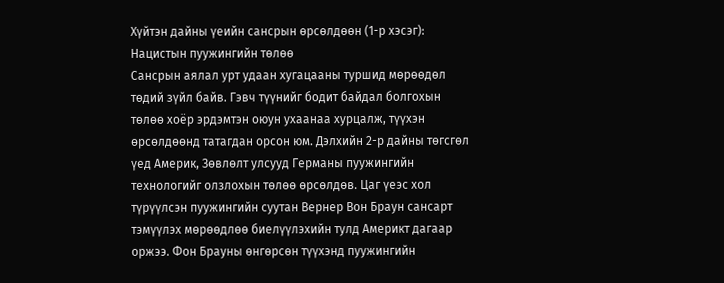Хүйтэн дайны үеийн сансрын өрсөлдөөн (1-р хэсэг): Нацистын пуужингийн төлөө
Сансрын аялал урт удаан хугацааны туршид мөрөөдөл төдий зүйл байв. Гэвч түүнийг бодит байдал болгохын төлөө хоёр эрдэмтэн оюун ухаанаа хурцалж, түүхэн өрсөлдөөнд татагдан орсон юм. Дэлхийн 2-р дайны төгсгөл үед Америк, Зөвлөлт улсууд Германы пуужингийн технологийг олзлохын төлөө өрсөлдөв. Цаг үеэс хол түрүүлсэн пуужингийн суутан Вернер Вон Браун сансарт тэмүүлэх мөрөөдлөө биелүүлэхийн тулд Америкт дагаар оржээ. Фон Брауны өнгөрсөн түүхэнд пуужингийн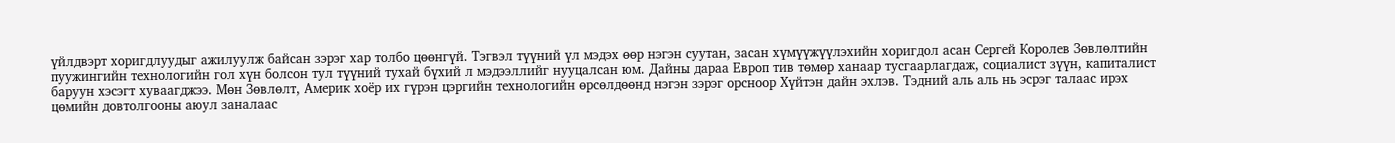үйлдвэрт хоригдлуудыг ажилуулж байсан зэрэг хар толбо цөөнгүй. Тэгвэл түүний үл мэдэх өөр нэгэн суутан, засан хүмүүжүүлэхийн хоригдол асан Сергей Королев Зөвлөлтийн пуужингийн технологийн гол хүн болсон тул түүний тухай бүхий л мэдээллийг нууцалсан юм. Дайны дараа Европ тив төмөр ханаар тусгаарлагдаж, социалист зүүн, капиталист баруун хэсэгт хуваагджээ. Мөн Зөвлөлт, Америк хоёр их гүрэн цэргийн технологийн өрсөлдөөнд нэгэн зэрэг орсноор Хүйтэн дайн эхлэв. Тэдний аль аль нь эсрэг талаас ирэх цөмийн довтолгооны аюул заналаас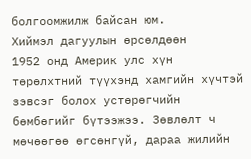болгоомжилж байсан юм.
Хиймэл дагуулын өрсөлдөөн
1952 онд Америк улс хүн төрөлхтний түүхэнд хамгийн хүчтэй зэвсэг болох устөрөгчийн бөмбөгийг бүтээжээ. Зөвлөлт ч мөчөөгөө өгсөнгүй, дараа жилийн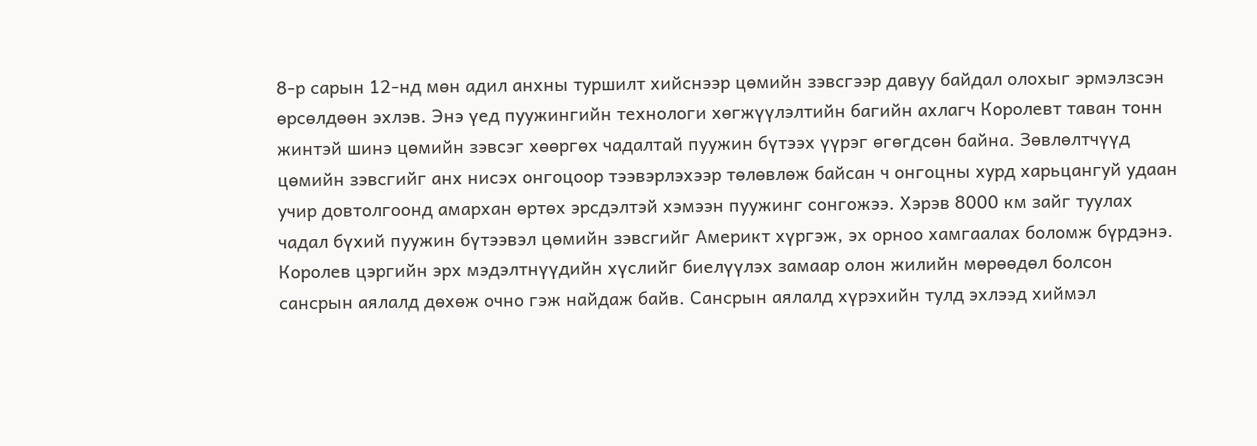8-р сарын 12-нд мөн адил анхны туршилт хийснээр цөмийн зэвсгээр давуу байдал олохыг эрмэлзсэн өрсөлдөөн эхлэв. Энэ үед пуужингийн технологи хөгжүүлэлтийн багийн ахлагч Королевт таван тонн жинтэй шинэ цөмийн зэвсэг хөөргөх чадалтай пуужин бүтээх үүрэг өгөгдсөн байна. Зөвлөлтчүүд цөмийн зэвсгийг анх нисэх онгоцоор тээвэрлэхээр төлөвлөж байсан ч онгоцны хурд харьцангуй удаан учир довтолгоонд амархан өртөх эрсдэлтэй хэмээн пуужинг сонгожээ. Хэрэв 8000 км зайг туулах чадал бүхий пуужин бүтээвэл цөмийн зэвсгийг Америкт хүргэж, эх орноо хамгаалах боломж бүрдэнэ. Королев цэргийн эрх мэдэлтнүүдийн хүслийг биелүүлэх замаар олон жилийн мөрөөдөл болсон сансрын аялалд дөхөж очно гэж найдаж байв. Сансрын аялалд хүрэхийн тулд эхлээд хиймэл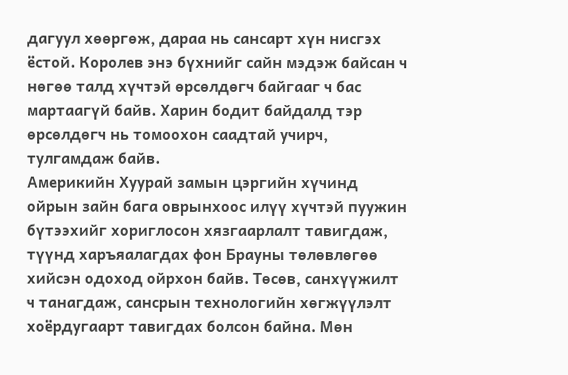дагуул хөөргөж, дараа нь сансарт хүн нисгэх ёстой. Королев энэ бүхнийг сайн мэдэж байсан ч нөгөө талд хүчтэй өрсөлдөгч байгааг ч бас мартаагүй байв. Харин бодит байдалд тэр өрсөлдөгч нь томоохон саадтай учирч, тулгамдаж байв.
Америкийн Хуурай замын цэргийн хүчинд ойрын зайн бага оврынхоос илүү хүчтэй пуужин бүтээхийг хориглосон хязгаарлалт тавигдаж, түүнд харъяалагдах фон Брауны төлөвлөгөө хийсэн одоход ойрхон байв. Төсөв, санхүүжилт ч танагдаж, сансрын технологийн хөгжүүлэлт хоёрдугаарт тавигдах болсон байна. Мөн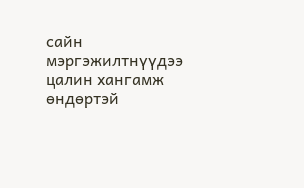сайн мэргэжилтнүүдээ цалин хангамж өндөртэй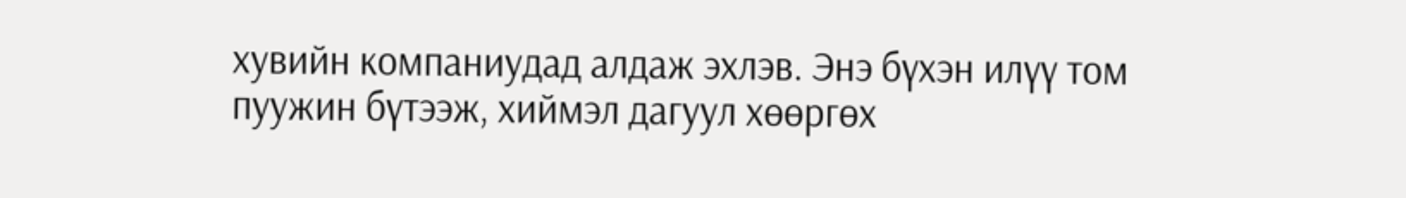хувийн компаниудад алдаж эхлэв. Энэ бүхэн илүү том пуужин бүтээж, хиймэл дагуул хөөргөх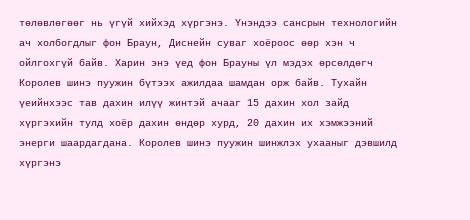төлөвлөгөөг нь үгүй хийхэд хүргэнэ. Үнэндээ сансрын технологийн ач холбогдлыг фон Браун, Диснейн суваг хоёроос өөр хэн ч ойлгохгүй байв. Харин энэ үед фон Брауны үл мэдэх өрсөлдөгч Королев шинэ пуужин бүтээх ажилдаа шамдан орж байв. Тухайн үеийнхээс тав дахин илүү жинтэй ачааг 15 дахин хол зайд хүргэхийн тулд хоёр дахин өндөр хурд, 20 дахин их хэмжээний энерги шаардагдана. Королев шинэ пуужин шинжлэх ухааныг дэвшилд хүргэнэ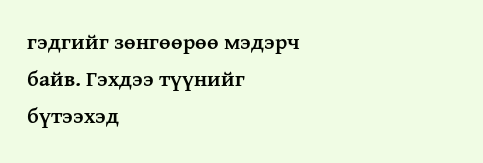гэдгийг зөнгөөрөө мэдэрч байв. Гэхдээ түүнийг бүтээхэд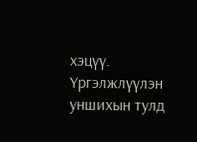хэцүү.
Үргэлжлүүлэн уншихын тулд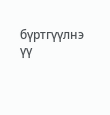бүртгүүлнэ үү